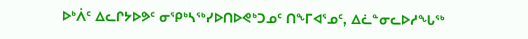ᐅᒃᐲᑦ ᐃᓚᒋᔭᐅᕗᑦ ᓂᕿᒃᓴᖅᓯᐅᑎᐅᕙᒃᑐᓄᑦ ᑎᖕᒥᐊᕐᓄᑦ, ᐃᓛᓐᓂᓚᐅᓱᖓᖅ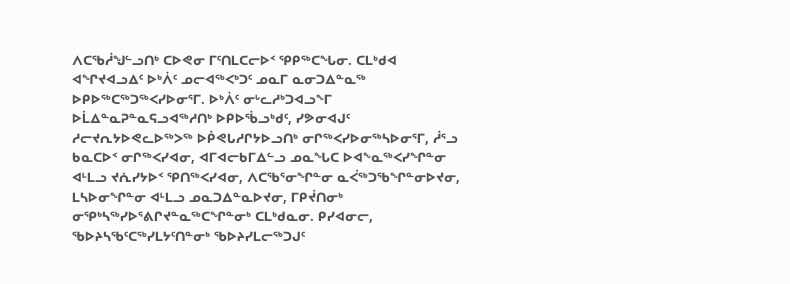ᐱᑕᖃᓲᖑᓪᓗᑎᒃ ᑕᐅᕙᓂ ᒥᑦᑎᒪᑕᓕᐅᑉ ᕿᑭᖅᑕᖓᓂ. ᑕᒪᒃᑯᐊ ᐊᖏᔪᐊᓗᐃᑦ ᐅᒃᐲᑦ ᓄᓕᐊᖅᐸᒃᑐᑦ ᓄᓇᒥ ᓇᓂᑐᐃᓐᓇᖅ ᐅᑭᐅᖅᑕᖅᑐᖅᐸᓯᐅᓂᕐᒥ. ᐅᒃᐲᑦ ᓂᒡᓚᓱᒃᑐᐊᓗᖕᒥ ᐅᒫᐃᓐᓇᕈᓐᓇᕋᓗᐊᖅᓱᑎᒃ ᐅᑭᐅᖄᓗᒃᑯᑦ, ᓯᕗᓂᐊᒍᑦ ᓱᓕᔪᕆᔭᐅᕙᓚᐅᖅᐳᖅ ᐅᑮᕙᒐᓱᒋᔭᐅᓗᑎᒃ ᓂᒋᖅᐸᓯᐅᓂᖅᓴᐅᓂᕐᒥ, ᓲᕐᓗ ᑲᓇᑕᐅᑉ ᓂᒋᖅᐸᓯᐊᓂ, ᐊᒥᐊᓕᑲᒥᐃᓪᓗ ᓄᓇᖓᑕ ᐅᐊᖕᓇᖅᐸᓯᖏᓐᓂ ᐊᒻᒪᓗ ᔪᕇᓯᔭᐅᑉ ᕿᑎᖅᐸᓯᐊᓂ, ᐱᑕᖃᕐᓂᖏᓐᓂ ᓇᐹᖅᑐᖃᖏᓐᓂᐅᔪᓂ, ᒪᓴᐅᓂᖏᓐᓂ ᐊᒻᒪᓗ ᓄᓇᑐᐃᓐᓇᐅᔪᓂ, ᒥᑭᔫᑎᓂᒃ ᓂᕿᒃᓴᖅᓯᐅᕐᕕᒋᔪᓐᓇᖅᑕᖏᓐᓂᒃ ᑕᒪᒃᑯᓇᓂ. ᑭᓯᐊᓂᓕ, ᖃᐅᔨᓴᖃᑦᑕᖅᓯᒪᔭᑦᑎᓐᓂᒃ ᖃᐅᔨᓯᒪᓕᖅᑐᒍᑦ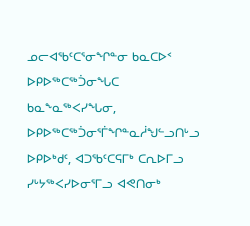ᓄᓕᐊᖃᑦᑕᕐᓂᖏᓐᓂ ᑲᓇᑕᐅᑉ ᐅᑭᐅᖅᑕᖅᑑᓂᖓᑕ ᑲᓇᖕᓇᖅᐸᓯᖓᓂ, ᐅᑭᐅᖅᑕᖅᑑᓂᕐᒦᖏᓐᓇᓲᖑᓪᓗᑎᒡᓗ ᐅᑭᐅᒃᑯᑦ, ᐊᑐᖃᑦᑕᕋᒥᒃ ᑕᕆᐅᒥᓗ ᓯᒡᔭᖅᐸᓯᐅᓂᕐᒥᓗ ᐊᕙᑎᓂᒃ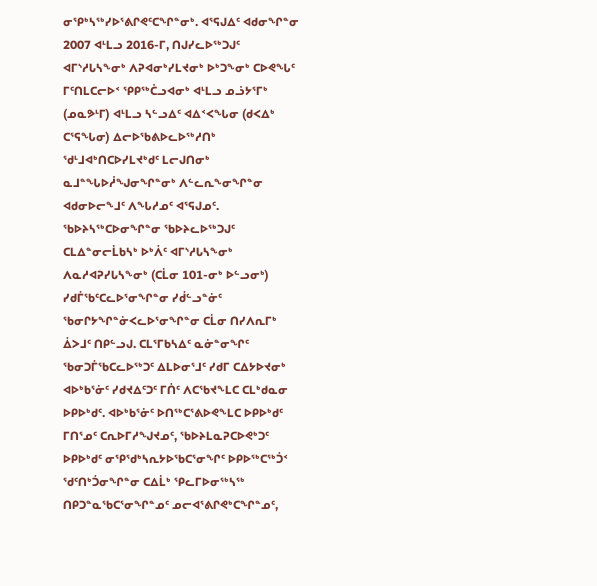ᓂᕿᒃᓴᖅᓯᐅᕐᕕᒋᕙᑦᑕᖏᓐᓂᒃ. ᐊᕐᕋᒍᐃᑦ ᐊᑯᓂᖏᓐᓂ 2007 ᐊᒻᒪᓗ 2016-ᒥ, ᑎᒍᓯᓚᐅᖅᑐᒍᑦ ᐊᒥᔅᓱᒐᓴᖕᓂᒃ ᐱᕈᐊᓂᒃᓯᒪᔪᓂᒃ ᐅᒃᑐᖕᓂᒃ ᑕᐅᕙᖓᑦ ᒥᑦᑎᒪᑕᓕᐅᑉ ᕿᑭᖅᑖᓗᐊᓂᒃ ᐊᒻᒪᓗ ᓄᓘᔭᕐᒥᒃ (ᓄᓇᕗᒻᒥ) ᐊᒻᒪᓗ ᓴᓪᓗᐃᑦ ᐊᐃᑉᐸᖓᓂ (ᑯᐸᐃᒃ ᑕᕐᕋᖓᓂ) ᐃᓕᐅᖃᕕᐅᓚᐅᖅᓱᑎᒃ ᖁᒻᒧᐊᒃᑎᑕᐅᓯᒪᔪᒃᑯᑦ ᒪᓕᒍᑎᓂᒃ ᓇᒧᓐᖓᐅᓲᖑᓂᖏᓐᓂᒃ ᐱᓪᓚᕆᖕᓂᖏᓐᓂ ᐊᑯᓂᐅᓕᖕᒧᑦ ᐱᖓᓱᓄᑦ ᐊᕐᕋᒍᓄᑦ. ᖃᐅᔨᓴᖅᑕᐅᓂᖏᓐᓂ ᖃᐅᔨᓚᐅᖅᑐᒍᑦ ᑕᒪᐃᓐᓂᓕᒫᑲᓴᒃ ᐅᒃᐲᑦ ᐊᒥᔅᓱᒐᓴᖕᓂᒃ ᐱᓇᓱᐊᕈᓯᒐᓴᖕᓂᒃ (ᑕᒫᓂ 101-ᓂᒃ ᐅᓪᓗᓂᒃ) ᓯᑯᒦᖃᑦᑕᓚᐅᕐᓂᖏᓐᓂ ᓯᑰᓪᓗᓐᓃᑦ ᖃᓂᒋᔭᖏᓐᓃᐸᓚᐅᕐᓂᖏᓐᓂ ᑕᒫᓂ ᑎᓯᐱᕆᒥᒃ ᐄᐳᒧᑦ ᑎᑭᓪᓗᒍ. ᑕᒪᕐᒥᑲᓴᐃᑦ ᓇᓃᓐᓂᖏᑦ ᖃᓂᑐᒦᖃᑕᓚᐅᖅᑐᑦ ᐃᒪᐅᓂᕐᒧᑦ ᓯᑯᒥ ᑕᐃᔭᐅᔪᓂᒃ ᐊᐅᒃᑲᕐᓃᑦ ᓯᑯᔪᐃᑦᑐᑦ ᒥᑏᑦ ᐱᑕᖃᔪᖕᒪᑕ ᑕᒪᒃᑯᓇᓂ ᐅᑭᐅᒃᑯᑦ. ᐊᐅᒃᑲᕐᓃᑦ ᐅᑎᖅᑕᕐᕕᐅᕙᖕᒪᑕ ᐅᑭᐅᒃᑯᑦ ᒥᑎᕐᓄᑦ ᑕᕆᐅᒥᓱᖑᔪᓄᑦ, ᖃᐅᔨᒪᓇᕈᑕᐅᕙᒃᑐᑦ ᐅᑭᐅᒃᑯᑦ ᓂᕿᖁᒃᓴᕆᔭᐅᖃᑕᕐᓂᖏᑦ ᐅᑭᐅᖅᑕᖅᑑᑉ ᖁᑦᑎᒃᑑᓂᖏᓐᓂ ᑕᐃᒫᒃ ᕿᓚᒥᐅᓂᖅᓴᖅ ᑎᑭᑐᓐᓇᖃᑕᕐᓂᖏᓐᓄᑦ ᓄᓕᐊᕐᕕᒋᕙᒃᑕᖏᓐᓄᑦ,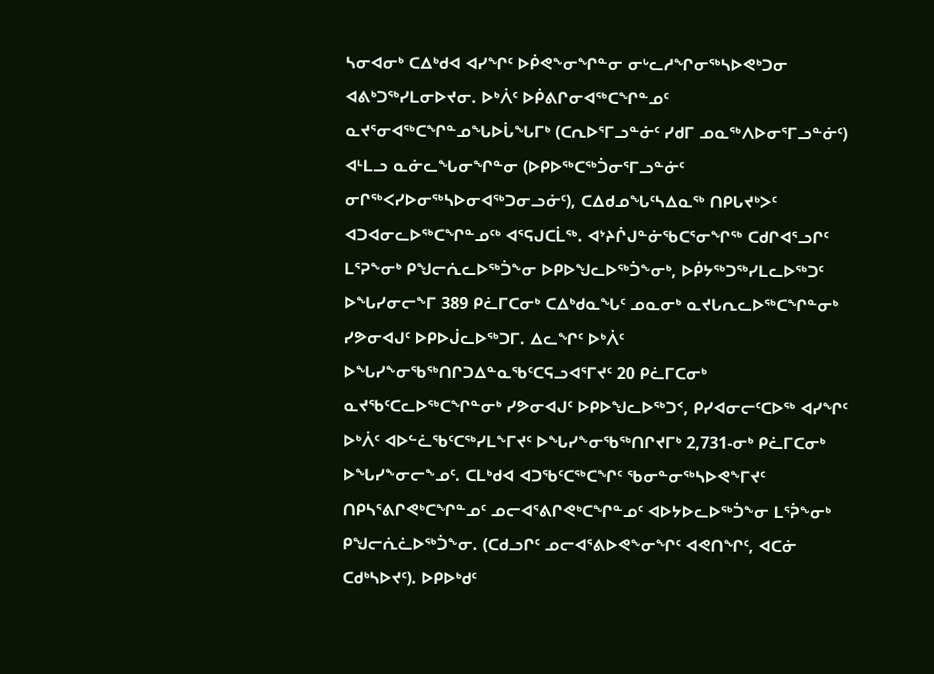ᓴᓂᐊᓂᒃ ᑕᐃᒃᑯᐊ ᐊᓯᖏᑦ ᐅᑮᕙᖕᓂᖏᓐᓂ ᓂᒡᓚᓱᖏᓂᖅᓴᐅᕙᒃᑐᓂ ᐊᕕᒃᑐᖅᓯᒪᓂᐅᔪᓂ. ᐅᒃᐲᑦ ᐅᑮᕕᒋᓂᐊᖅᑕᖏᓐᓄᑦ ᓇᔪᕐᓂᐊᖅᑕᖏᓐᓄᖓᐅᒑᖓᒥᒃ (ᑕᕆᐅᕐᒥᓗᓐᓃᑦ ᓯᑯᒥ ᓄᓇᖅᐱᐅᓂᕐᒥᓗᓐᓃᑦ) ᐊᒻᒪᓗ ᓇᓃᓚᖓᓂᖏᓐᓂ (ᐅᑭᐅᖅᑕᖅᑑᓂᕐᒥᓗᓐᓃᑦ ᓂᒋᖅᐸᓯᐅᓂᖅᓴᐅᓂᐊᖅᑐᓂᓗᓃᑦ), ᑕᐃᑯᓄᖓᑦᓴᐃᓇᖅ ᑎᑭᒐᔪᒃᐳᑦ ᐊᑐᐊᓂᓚᐅᖅᑕᖏᓐᓄᑦᒃ ᐊᕐᕋᒍᑕᒫᖅ. ᐊᔾᔨᒌᒍᓐᓃᖃᑕᕐᓂᖏᖅ ᑕᑯᒋᐊᕐᓗᒋᑦ ᒪᕐᕈᖕᓂᒃ ᑭᖑᓕᕇᓚᐅᖅᑑᖕᓂ ᐅᑭᐅᖑᓚᐅᖅᑑᖕᓂᒃ, ᐅᑮᔭᖅᑐᖅᓯᒪᓚᐅᖅᑐᑦ ᐅᖓᓯᓂᓕᖕᒥ 389 ᑭᓛᒥᑕᓂᒃ ᑕᐃᒃᑯᓇᖓᑦ ᓄᓇᓂᒃ ᓇᔪᒐᕆᓚᐅᖅᑕᖏᓐᓂᒃ ᓯᕗᓂᐊᒍᑦ ᐅᑭᐅᒎᓚᐅᖅᑐᒥ. ᐃᓚᖏᑦ ᐅᒃᐲᑦ ᐅᖓᓯᖕᓂᖃᖅᑎᒋᑐᐃᓐᓇᖃᑦᑕᕋᓗᐊᕐᒥᔪᑦ 20 ᑭᓛᒥᑕᓂᒃ ᓇᔪᖃᑦᑕᓚᐅᖅᑕᖏᓐᓂᒃ ᓯᕗᓂᐊᒍᑦ ᐅᑭᐅᖑᓚᐅᖅᑐᑉ, ᑭᓯᐊᓂᓕᑦᑕᐅᖅ ᐊᓯᖏᑦ ᐅᒃᐲᑦ ᐊᐅᓪᓛᖃᑦᑕᖅᓯᒪᖕᒥᔪᑦ ᐅᖓᓯᖕᓂᖃᖅᑎᒋᔪᒥᒃ 2,731-ᓂᒃ ᑭᓛᒥᑕᓂᒃ ᐅᖓᓯᖕᓂᓕᖕᓄᑦ. ᑕᒪᒃᑯᐊ ᐊᑐᖃᑦᑕᖅᑕᖏᑦ ᖃᓂᓐᓂᖅᓴᐅᕙᖕᒥᔪᑦ ᑎᑭᓴᕐᕕᒋᕙᒃᑕᖏᓐᓄᑦ ᓄᓕᐊᕐᕕᒋᕙᒃᑕᖏᓐᓄᑦ ᐊᐅᔭᐅᓚᐅᖅᑑᖕᓂ ᒪᕐᕉᖕᓂᒃ ᑭᖑᓕᕇᓛᐅᖅᑑᖕᓂ. (ᑕᑯᓗᒋᑦ ᓄᓕᐊᕐᕕᐅᕙᖕᓂᖏᑦ ᐊᕙᑎᖏᑦ, ᐊᑕᓃ ᑕᑯᒃᓴᐅᔪᑦ). ᐅᑭᐅᒃᑯᑦ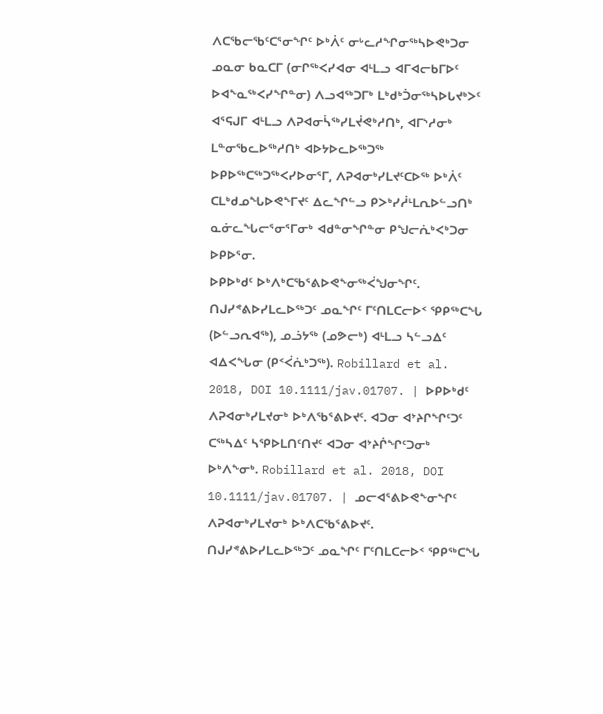ᐱᑕᖃᓕᖃᑦᑕᕐᓂᖏᑦ ᐅᒃᐲᑦ ᓂᒡᓚᓱᖏᓂᖅᓴᐅᕙᒃᑐᓂ ᓄᓇᓂ ᑲᓇᑕᒥ (ᓂᒋᖅᐸᓯᐊᓂ ᐊᒻᒪᓗ ᐊᒥᐊᓕᑲᒥᐅᑦ ᐅᐊᖕᓇᖅᐸᓯᖏᓐᓂ) ᐱᓗᐊᖅᑐᒥᒃ ᒪᒃᑯᒃᑑᓂᖅᓴᐅᒐᔪᒃᐳᑦ ᐊᕐᕋᒍᒥ ᐊᒻᒪᓗ ᐱᕈᐊᓂᓵᖅᓯᒪᔫᕙᒃᓱᑎᒃ, ᐊᒥᔅᓱᓂᒃ ᒪᓐᓂᖃᓚᐅᖅᓱᑎᒃ ᐊᐅᔭᐅᓚᐅᖅᑐᖅ ᐅᑭᐅᖅᑕᖅᑐᖅᐸᓯᐅᓂᕐᒥ, ᐱᕈᐊᓂᒃᓯᒪᔪᑦᑕᐅᖅ ᐅᒃᐲᑦ ᑕᒪᒃᑯᓄᖓᐅᕙᖕᒥᔪᑦ ᐃᓚᖏᓪᓗ ᑭᐳᒃᓯᓲᒻᒪᕆᐅᓪᓗᑎᒃ ᓇᓃᓚᖓᓕᕐᓂᕐᒥᓂᒃ ᐊᑯᓐᓂᖏᓐᓂ ᑭᖑᓕᕇᒃᐸᒃᑐᓂ ᐅᑭᐅᕐᓂ.
ᐅᑭᐅᒃᑯᑦ ᐅᒃᐱᒃᑕᖃᕐᕕᐅᕙᖕᓂᖅᐹᖑᓂᖏᑦ. ᑎᒍᓯᕝᕕᐅᓯᒪᓚᐅᖅᑐᑦ ᓄᓇᖏᑦ ᒥᑦᑎᒪᑕᓕᐅᑉ ᕿᑭᖅᑕᖓ (ᐅᓪᓗᕆᐊᖅ), ᓄᓘᔭᖅ (ᓄᕗᓕᒃ) ᐊᒻᒪᓗ ᓴᓪᓗᐃᑦ ᐊᐃᐸᖓᓂ (ᑭᑉᐹᕇᒃᑐᖅ). Robillard et al. 2018, DOI 10.1111/jav.01707. | ᐅᑭᐅᒃᑯᑦ ᐱᕈᐊᓂᒃᓯᒪᔪᓂᒃ ᐅᒃᐱᖃᕐᕕᐅᔪᑦ. ᐊᑐᓂ ᐊᔾᔨᒋᖏᑦᑐᑦ ᑕᖅᓴᐃᑦ ᓴᕿᐅᒪᑎᑦᑎᔪᑦ ᐊᑐᓂ ᐊᔾᔨᒌᖏᑦᑐᓂᒃ ᐅᒃᐱᖕᓂᒃ. Robillard et al. 2018, DOI 10.1111/jav.01707. | ᓄᓕᐊᕐᕕᐅᕙᖕᓂᖏᑦ ᐱᕈᐊᓂᒃᓯᒪᔪᓂᒃ ᐅᒃᐱᑕᖃᕐᕕᐅᔪᑦ. ᑎᒍᓯᕝᕕᐅᓯᒪᓚᐅᖅᑐᑦ ᓄᓇᖏᑦ ᒥᑦᑎᒪᑕᓕᐅᑉ ᕿᑭᖅᑕᖓ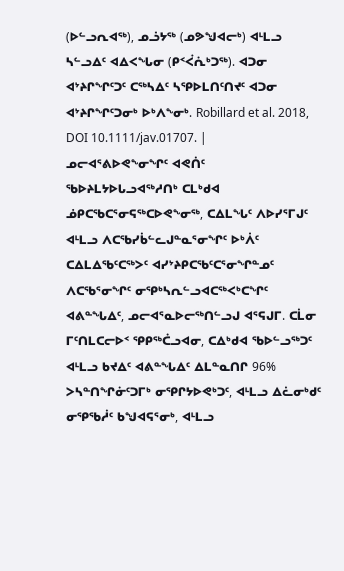(ᐅᓪᓗᕆᐊᖅ), ᓄᓘᔭᖅ (ᓄᕗᖑᐊᓕᒃ) ᐊᒻᒪᓗ ᓴᓪᓗᐃᑦ ᐊᐃᐸᖓᓂ (ᑭᑉᐹᕇᒃᑐᖅ). ᐊᑐᓂ ᐊᔾᔨᒋᖏᑦᑐᑦ ᑕᖅᓴᐃᑦ ᓴᕿᐅᒪᑎᑦᑎᔪᑦ ᐊᑐᓂ ᐊᔾᔨᒋᖏᑦᑐᓂᒃ ᐅᒃᐱᖕᓂᒃ. Robillard et al. 2018, DOI 10.1111/jav.01707. |
ᓄᓕᐊᕐᕕᐅᕙᖕᓂᖏᑦ ᐊᕙᑏᑦ
ᖃᐅᔨᒪᔭᐅᒐᓗᐊᖅᓱᑎᒃ ᑕᒪᒃᑯᐊ ᓅᑭᑕᖃᑕᕐᓂᕋᖅᑕᐅᕙᖕᓂᖅ, ᑕᐃᒪᖓᑦ ᐱᐅᓯᕐᒥᒍᑦ ᐊᒻᒪᓗ ᐱᑕᖃᓯᑳᓪᓚᒍᓐᓇᕐᓂᖏᑦ ᐅᒃᐲᑦ ᑕᐃᒪᐃᖃᑦᑕᖅᐳᑦ ᐊᓯᔾᔨᑭᑕᖃᑦᑕᕐᓂᖏᓐᓄᑦ ᐱᑕᖃᕐᓂᖏᑦ ᓂᕿᒃᓴᕆᓪᓗᐊᑕᖅᐸᒃᑕᖏᑦ ᐊᕕᓐᖓᐃᑦ, ᓄᓕᐊᕐᓇᐅᓕᖅᑎᓪᓗᒍ ᐊᕐᕋᒍᒥ. ᑕᒫᓂ ᒥᑦᑎᒪᑕᓕᐅᑉ ᕿᑭᖅᑖᓗᐊᓂ, ᑕᐃᒃᑯᐊ ᖃᐅᓪᓗᖅᑐᑦ ᐊᒻᒪᓗ ᑲᔪᐃᑦ ᐊᕕᓐᖓᐃᑦ ᐃᒪᓐᓇᑎᒋ 96% ᐳᓴᓐᑎᖏᓃᑦᑐᒥᒃ ᓂᕿᒋᔭᐅᕙᒃᑐᑦ, ᐊᒻᒪᓗ ᐃᓛᓂᒃᑯᑦ ᓂᕿᖃᓲᑦ ᑲᖑᐊᕋᕐᓂᒃ, ᐊᒻᒪᓗ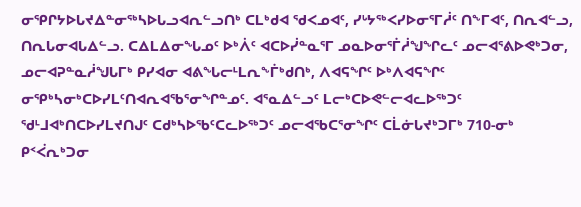ᓂᕿᒋᔭᐅᒐᔪᐃᓐᓂᖅᓴᐅᒐᓗᐊᕆᓪᓗᑎᒃ ᑕᒪᒃᑯᐊ ᖁᐸᓄᐊᑦ, ᓯᒡᔭᖅᐸᓯᐅᓂᕐᒥᓲᑦ ᑎᖕᒥᐊᑦ, ᑎᕆᐊᓪᓗ, ᑎᕆᒐᓂᐊᒐᐃᓪᓗ. ᑕᐃᒪᐃᓂᖓᓄᑦ ᐅᒃᐲᑦ ᐊᑕᐅᓰᓐᓇᕐᒥ ᓄᓇᐅᓂᕐᒦᓲᖑᖏᓚᑦ ᓄᓕᐊᕐᕕᐅᕙᒃᑐᓂ, ᓄᓕᐊᕈᓐᓇᓲᖑᒐᒥᒃ ᑭᓯᐊᓂ ᐊᕕᖓᓕᒻᒪᕆᖕᒦᒃᑯᑎᒃ, ᐱᐊᕋᖏᑦ ᐅᒃᐱᐊᕋᖏᑦ ᓂᕿᒃᓴᓂᒃᑕᐅᓯᒪᑦᑎᐊᕆᐊᖃᕐᓂᖏᓐᓄᑦ. ᐊᕐᓇᐃᓪᓗᑦ ᒪᓕᒃᑕᐅᕙᓪᓕᐊᓚᐅᖅᑐᑦ ᖁᒻᒧᐊᒃᑎᑕᐅᓯᒪᔪᑎᒍᑦ ᑕᑯᒃᓴᐅᖃᑦᑕᓚᐅᖅᑐᑦ ᓄᓕᐊᖃᑕᕐᓂᖏᑦ ᑕᒫᓃᒐᔪᒃᑐᒥᒃ 710-ᓂᒃ ᑭᑉᐹᕆᒃᑐᓂ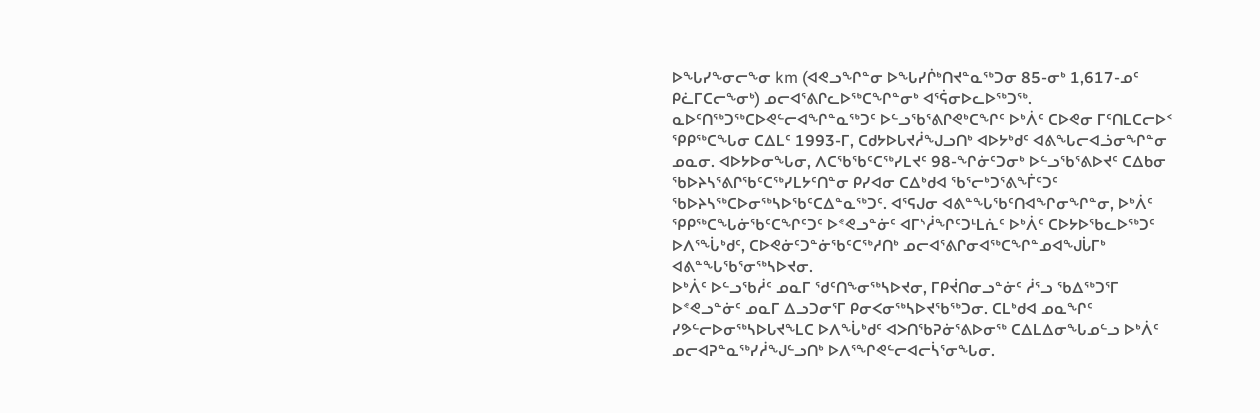ᐅᖓᓯᖕᓂᓕᖕᓂ km (ᐊᕙᓗᖏᓐᓂ ᐅᖓᓯᒌᒃᑎᔪᓐᓇᖅᑐᓂ 85-ᓂᒃ 1,617-ᓄᑦ ᑭᓛᒥᑕᓕᖕᓂᒃ) ᓄᓕᐊᕐᕕᒋᓚᐅᖅᑕᖏᓐᓂᒃ ᐊᕐᕌᓂᐅᓚᐅᖅᑐᖅ.
ᓇᐅᑦᑎᖅᑐᖅᑕᐅᕙᓪᓕᐊᖏᓐᓇᖅᑐᑦ ᐅᓪᓗᖃᕐᕕᒋᕙᒃᑕᖏᑦ ᐅᒃᐲᑦ ᑕᐅᕙᓂ ᒥᑦᑎᒪᑕᓕᐅᑉ ᕿᑭᖅᑕᖓᓂ ᑕᐃᒪᑦ 1993-ᒥ, ᑕᑯᔭᐅᒐᔪᓲᖑᓗᑎᒃ ᐊᐅᔭᒃᑯᑦ ᐊᕕᖓᓕᐊᓘᓂᖏᓐᓂ ᓄᓇᓂ. ᐊᐅᔭᐅᓂᖓᓂ, ᐱᑕᖃᖃᑦᑕᖅᓯᒪᔪᑦ 98-ᖏᓃᑦᑐᓂᒃ ᐅᓪᓗᖃᕐᕕᐅᔪᑦ ᑕᐃᑲᓂ ᖃᐅᔨᓴᕐᕕᒋᖃᑦᑕᖅᓯᒪᔭᑦᑎᓐᓂ ᑭᓯᐊᓂ ᑕᐃᒃᑯᐊ ᖃᕐᓕᒃᑐᕐᕕᖕᒦᑦᑐᑦ ᖃᐅᔨᓴᖅᑕᐅᓂᖅᓴᐅᖃᑦᑕᐃᓐᓇᖅᑐᑦ. ᐊᕐᕋᒍᓂ ᐊᕕᓐᖓᖃᑦᑎᐊᖏᓂᖏᓐᓂ, ᐅᒃᐲᑦ ᕿᑭᖅᑕᖓᓃᖃᑦᑕᖏᑦᑐᑦ ᐅᕝᕙᓗᓐᓃᑦ ᐊᒥᔅᓲᖏᑦᑐᒻᒪᕇᑦ ᐅᒃᐲᑦ ᑕᐅᔭᐅᖃᓚᐅᖅᑐᑦ ᐅᐱᕐᖔᒃᑯᑦ, ᑕᐅᕙᓃᑦᑐᓐᓃᖃᑦᑕᖅᓱᑎᒃ ᓄᓕᐊᕐᕕᒋᓂᐊᖅᑕᖏᓐᓄᐊᖑᒑᒥᒃ ᐊᕕᓐᖓᖃᕐᓂᖅᓴᐅᔪᓂ.
ᐅᒃᐲᑦ ᐅᓪᓗᖃᓲᑦ ᓄᓇᒥ ᖁᑦᑎᖕᓂᖅᓴᐅᔪᓂ, ᒥᑭᔫᑎᓂᓗᓐᓃᑦ ᓲᕐᓗ ᖃᐃᖅᑐᕐᒥ ᐅᕝᕙᓗᓐᓃᑦ ᓄᓇᒥ ᐃᓗᑐᓂᕐᒥ ᑭᓂᐸᓂᖅᓴᐅᔪᖃᖅᑐᓂ. ᑕᒪᒃᑯᐊ ᓄᓇᖏᑦ ᓯᕗᓪᓕᐅᓂᖅᓴᐅᒐᔪᖕᒪᑕ ᐅᐱᖔᒃᑯᑦ ᐊᐳᑎᖃᕈᓃᕐᕕᐅᓂᖅ ᑕᐃᒪᐃᓂᖓᓄᓪᓗ ᐅᒃᐲᑦ ᓄᓕᐊᕈᓐᓇᖅᓯᓲᖑᓪᓗᑎᒃ ᐅᐱᕐᖏᕙᓪᓕᐊᓕᓵᕐᓂᖓᓂ.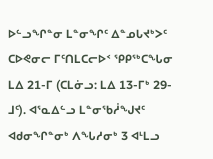ᐅᓪᓗᖏᓐᓂ ᒪᓐᓂᖏᑦ ᐃᓐᓄᒐᔪᒃᐳᑦ ᑕᐅᕙᓂᓕ ᒥᑦᑎᒪᑕᓕᐅᑉ ᕿᑭᖅᑕᖓᓂ ᒪᐃ 21-ᒥ (ᑕᒪᓃᓗ: ᒪᐃ 13-ᒥᒃ 29-ᒧᑦ). ᐊᕐᓇᐃᓪᓗ ᒪᓐᓂᖃᓲᖑᔪᑦ ᐊᑯᓂᖏᓐᓂᒃ ᐱᖓᓱᓂᒃ 3 ᐊᒻᒪᓗ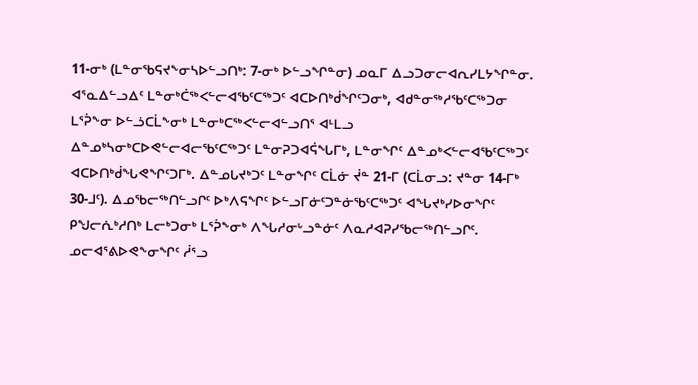11-ᓂᒃ (ᒪᓐᓂᖃᕋᔪᖕᓂᓴᐅᓪᓗᑎᒃ: 7-ᓂᒃ ᐅᓪᓗᖏᓐᓂ) ᓄᓇᒥ ᐃᓗᑐᓂᓕᐊᕆᓯᒪᔭᖏᓐᓂ. ᐊᕐᓇᐃᓪᓗᐃᑦ ᒪᓐᓂᒃᑖᖅᐸᓪᓕᐊᖃᑦᑕᖅᑐᑦ ᐊᑕᐅᑎᒃᑰᖏᑦᑐᓂᒃ, ᐊᑯᓐᓂᖅᓱᖃᑦᑕᖅᑐᓂ ᒪᕐᕉᖕᓂ ᐅᓪᓘᑕᒫᖕᓂᒃ ᒪᓐᓂᒃᑕᖅᐸᓪᓕᐊᓪᓗᑎᕐ ᐊᒻᒪᓗ ᐃᓐᓄᒃᓴᓂᒃᑕᐅᕙᓪᓕᐊᓕᖃᑦᑕᖅᑐᑦ ᒪᓐᓂᕈᑐᐊᕌᖓᒥᒃ, ᒪᓐᓂᖏᑦ ᐃᓐᓄᒃᐸᓪᓕᐊᖃᑦᑕᖅᑐᑦ ᐊᑕᐅᑎᒃᑰᖓᕙᖏᑦᑐᒥᒃ. ᐃᓐᓄᒐᔪᒃᑐᑦ ᒪᓐᓂᖏᑦ ᑕᒫᓃ ᔫᓐ 21-ᒥ (ᑕᒫᓂᓗ: ᔪᓐᓂ 14-ᒥᒃ 30-ᒧᑦ). ᐃᓄᖃᓕᖅᑎᓪᓗᒋᑦ ᐅᒃᐱᕋᖏᑦ ᐅᓪᓗᒥᓃᑦᑐᓐᓃᖃᑦᑕᖅᑐᑦ ᐊᖓᔪᒃᓯᐅᓂᖏᑦ ᑭᖑᓕᕇᒃᓱᑎᒃ ᒪᓕᒃᑐᓂᒃ ᒪᕐᕉᖕᓂᒃ ᐱᖓᓱᓂᒡᓗᓐᓃᑦ ᐱᓇᓱᐊᕈᓯᖃᓕᖅᑎᓪᓗᒋᑦ.
ᓄᓕᐊᕐᕕᐅᕙᖕᓂᖏᑦ ᓲᕐᓗ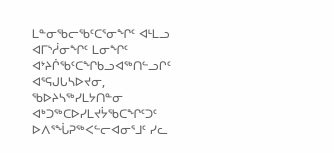ᒪᓐᓂᖃᓕᖃᑦᑕᕐᓂᖏᑦ ᐊᒻᒪᓗ ᐊᒥᔅᓲᓂᖏᑦ ᒪᓂᖏᑦ ᐊᔾᔨᒌᖃᑦᑕᖏᑲᓗᐊᖅᑎᓪᓗᒋᑦ ᐊᕐᕋᒍᒐᓴᐅᔪᓂ, ᖃᐅᔨᓴᖅᓯᒪᔭᑎᓐᓂ ᐊᒃᑐᖅᑕᐅᓯᒪᔪᔮᖃᑕᖏᑦᑐᑦ ᐅᐱᕐᖔᕈᖅᐸᓪᓕᐊᓂᕐᒧᑦ ᓯᓚ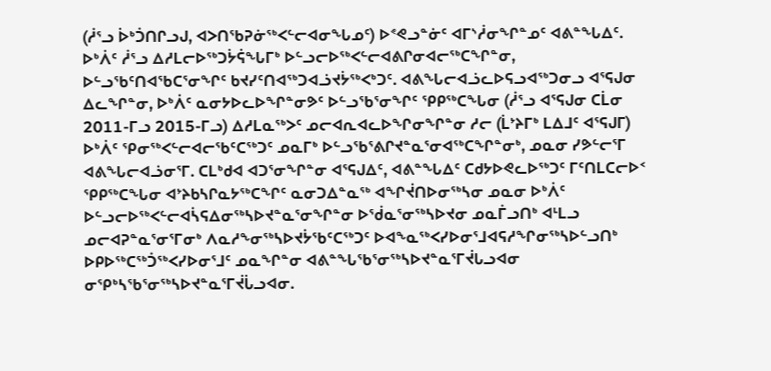(ᓲᕐᓗ ᐆᒃᑑᑎᒋᓗᒍ, ᐊᐳᑎᖃᕈᓃᖅᐸᓪᓕᐊᓂᖓᓄᑦ) ᐅᕝᕙᓗᓐᓃᑦ ᐊᒥᔅᓲᓂᖏᓐᓄᑦ ᐊᕕᓐᖓᐃᑦ. ᐅᒃᐲᑦ ᓲᕐᓗ ᐃᓱᒪᓕᐅᖅᑐᔮᕌᖓᒥᒃ ᐅᓪᓗᓕᐅᖅᐸᓪᓕᐊᕕᒋᓂᐊᓕᖅᑕᖏᓐᓂ, ᐅᓪᓗᖃᑦᑎᐊᖃᑕᕐᓂᖏᑦ ᑲᔪᓯᑦᑎᐊᖅᑐᐊᓘᔪᔮᖅᐸᒃᑐᑦ. ᐊᕕᖓᓕᐊᓘᓚᐅᕋᓗᐊᖅᑐᓂᓗ ᐊᕐᕋᒍᓂ ᐃᓚᖏᓐᓂ, ᐅᒃᐲᑦ ᓇᓂᔭᐅᓚᐅᖏᓐᓂᕗᑦ ᐅᓪᓗᖃᕐᓂᖏᑦ ᕿᑭᖅᑕᖓᓂ (ᓲᕐᓗ ᐊᕐᕋᒍᓂ ᑕᒫᓂ 2011-ᒥᓗ 2015-ᒥᓗ) ᐃᓱᒪᓇᖅᐳᑦ ᓄᓕᐊᕆᐊᓚᐅᖏᓂᖏᓐᓂ ᓱᓕ (ᒫᔾᔨᒥᒃ ᒪᐃᒧᑦ ᐊᕐᕋᒍᒥ) ᐅᒃᐲᑦ ᕿᓂᖅᐸᓪᓕᐊᓕᖃᑦᑕᖅᑐᑦ ᓄᓇᒥᒃ ᐅᓪᓗᖃᕐᕕᒋᔪᓐᓇᕐᓂᐊᖅᑕᖏᓐᓂᒃ, ᓄᓇᓂ ᓯᕗᓪᓕᕐᒥ ᐊᕕᖓᓕᐊᓘᓂᕐᒥ. ᑕᒪᒃᑯᐊ ᐊᑐᕐᓂᖏᓐᓂ ᐊᕐᕋᒍᐃᑦ, ᐊᕕᓐᖓᐃᑦ ᑕᑯᔭᐅᕙᓚᐅᖅᑐᑦ ᒥᑦᑎᒪᑕᓕᐅᑉ ᕿᑭᖅᑕᖓᓂ ᐊᔾᔨᑲᓴᒋᓇᔭᖅᑕᖏᑦ ᓇᓂᑐᐃᓐᓇᖅ ᐊᖏᔫᑎᐅᓂᖅᓴᓂ ᓄᓇᓂ ᐅᒃᐲᑦ ᐅᓪᓗᓕᐅᖅᐸᓪᓕᐊᓵᕋᐃᓂᖅᓴᐅᔪᓐᓇᕐᓂᖏᓐᓂ ᐅᖂᓇᕐᓂᖅᓴᐅᔪᓂ ᓄᓇᒦᓗᑎᒃ ᐊᒻᒪᓗ ᓄᓕᐊᕈᓐᓇᕐᓂᕐᒥᓂᒃ ᐱᓇᓱᖕᓂᖅᓴᐅᔪᔮᖃᑦᑕᖅᑐᑦ ᐅᐊᖕᓇᖅᐸᓯᐅᓂᕐᒧᐊᕋᓱᖏᓂᖅᓴᐅᓪᓗᑎᒃ ᐅᑭᐅᖅᑕᖅᑑᖅᐸᓯᐅᓂᕐᒧᑦ ᓄᓇᖏᓐᓂ ᐊᕕᓐᖓᖃᕐᓂᖅᓴᐅᔪᓐᓇᕐᒥᔫᒐᓗᐊᓂ ᓂᕿᒃᓴᖃᕐᓂᖅᓴᐅᔪᓐᓇᕐᒥᔫᒑᓗᐊᓂ.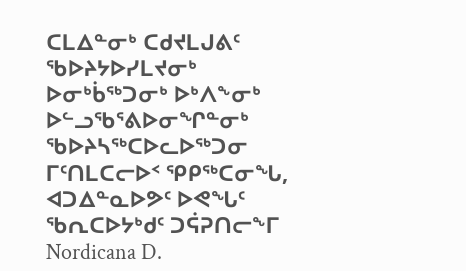ᑕᒪᐃᓐᓂᒃ ᑕᑯᔪᒪᒍᕕᑦ ᖃᐅᔨᔭᐅᓯᒪᔪᓂᒃ ᐅᓂᒃᑳᖅᑐᓂᒃ ᐅᒃᐱᖕᓂᒃ ᐅᓪᓗᖃᕐᕕᐅᓂᖏᓐᓂᒃ ᖃᐅᔨᓴᖅᑕᐅᓚᐅᖅᑐᓂ ᒥᑦᑎᒪᑕᓕᐅᑉ ᕿᑭᖅᑕᓂᖓ, ᐊᑐᐃᓐᓇᐅᕗᑦ ᐅᕙᖓᑦ ᖃᕆᑕᐅᔭᒃᑯᑦ ᑐᕌᕈᑎᓕᖕᒥ Nordicana D.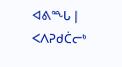ᐊᕕᙵ | ᐸᐱᕈᑯᑖᓕᒃ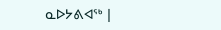ᓇᐅᔭᕕᐊᖅ |